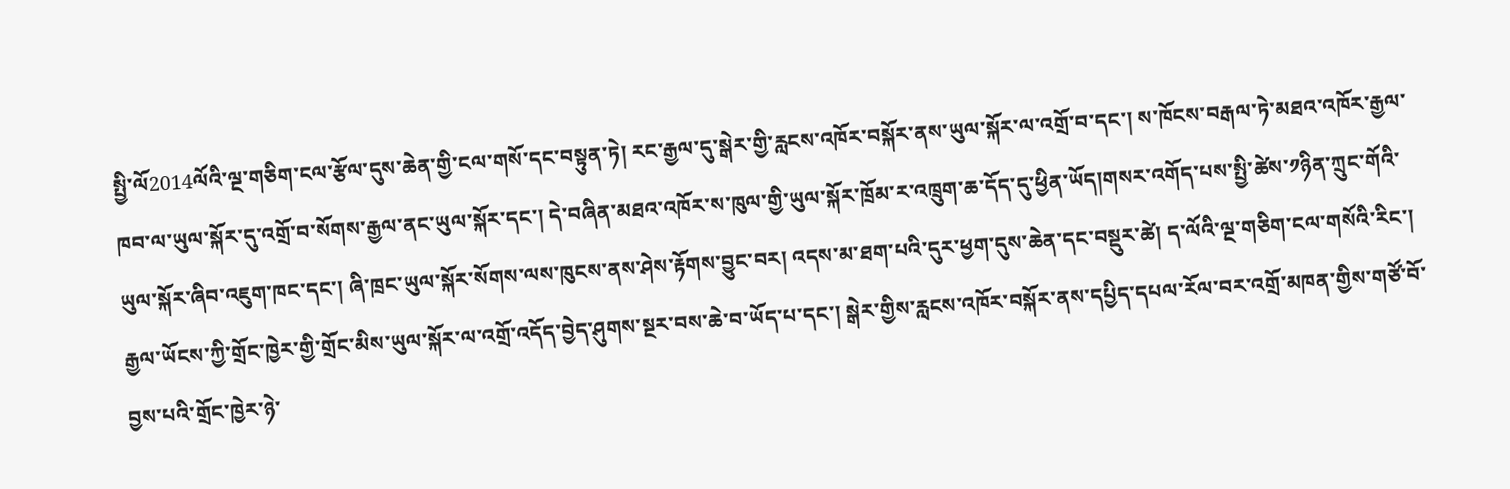སྤྱི་ལོ2014ལོའི་ལྔ་གཅིག་ངལ་རྩོལ་དུས་ཆེན་གྱི་ངལ་གསོ་དང་བསྟུན་ཏེ། རང་རྒྱལ་དུ་སྒེར་གྱི་རླངས་འཁོར་བསྐོར་ནས་ཡུལ་སྐོར་ལ་འགྲོ་བ་དང་། ས་ཁོངས་བརྒལ་ཏེ་མཐའ་འཁོར་རྒྱལ་ཁབ་ལ་ཡུལ་སྐོར་དུ་འགྲོ་བ་སོགས་རྒྱལ་ནང་ཡུལ་སྐོར་དང་། དེ་བཞིན་མཐའ་འཁོར་ས་ཁུལ་གྱི་ཡུལ་སྐོར་ཁྲོམ་ར་འཁྲུག་ཆ་དོད་དུ་ཕྱིན་ཡོད།གསར་འགོད་པས་སྤྱི་ཚེས་༡ཉིན་ཀྲུང་གོའི་ཡུལ་སྐོར་ཞིབ་འཇུག་ཁང་དང་། ཞི་ཁྲང་ཡུལ་སྐོར་སོགས་ལས་ཁུངས་ནས་ཤེས་རྟོགས་བྱུང་བར། འདས་མ་ཐག་པའི་དུར་ཕྱག་དུས་ཆེན་དང་བསྡུར་ཚེ། ད་ལོའི་ལྔ་གཅིག་ངལ་གསོའི་རིང་། རྒྱལ་ཡོངས་ཀྱི་གྲོང་ཁྱེར་གྱི་གྲོང་མིས་ཡུལ་སྐོར་ལ་འགྲོ་འདོད་བྱེད་ཤུགས་སྔར་བས་ཆེ་བ་ཡོད་པ་དང་། སྒེར་གྱིས་རླངས་འཁོར་བསྐོར་ནས་དཔྱིད་དཔལ་རོལ་བར་འགྲོ་མཁན་གྱིས་གཙོ་བོ་བྱས་པའི་གྲོང་ཁྱེར་ཉེ་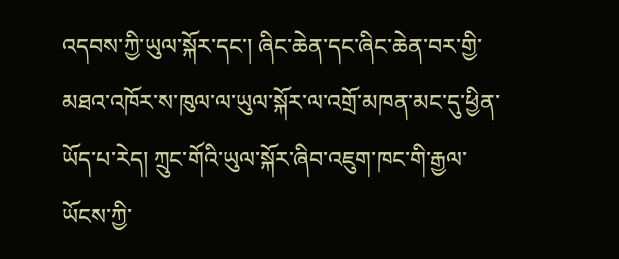འདབས་ཀྱི་ཡུལ་སྐོར་དང་། ཞིང་ཆེན་དང་ཞིང་ཆེན་བར་གྱི་མཐའ་འཁོར་ས་ཁུལ་ལ་ཡུལ་སྐོར་ལ་འགྲོ་མཁན་མང་དུ་ཕྱིན་ཡོད་པ་རེད། ཀྲུང་གོའི་ཡུལ་སྐོར་ཞིབ་འཇུག་ཁང་གི་རྒྱལ་ཡོངས་ཀྱི་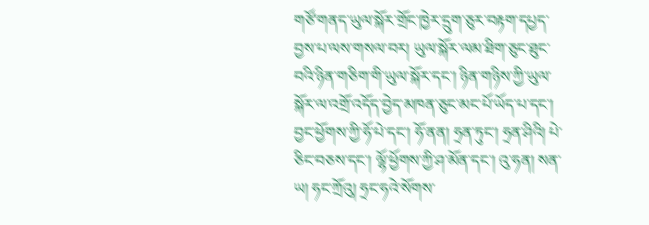གཙོ་གནད་ཡུལ་སྐོར་གྲོང་ཁྱེར་དྲུག་ཅུར་བརྟག་དཔྱད་བྱས་པ་ལས་གསལ་བར། ཡུལ་སྐོར་ལམ་ཐིག་ཅུང་ཐུང་བའི་ཉིན་གཅིག་གི་ཡུལ་སྐོར་དང་། ཉིན་གཉིས་ཀྱི་ཡུལ་སྐོར་ལ་འགྲོ་འདོད་བྱེད་མཁན་ཅུང་མང་པོ་ཡོད་པ་དང་། བྱང་ཕྱོགས་ཀྱི་ཧོ་པེ་དང་། ཧོ་ནན། ཧྲན་ཏུང་། ཧྲན་ཤིའི། པེ་ཅིང་བཅས་དང་། ལྷོ་ཕྱོགས་ཀྱི་ཤ་མོན་དང་། འུ་ཧན། སན་ཡ། ཧང་ཀྲོའུ། ཧྲང་ཧའེ་སོགས་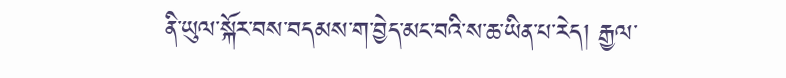ནི་ཡུལ་སྐོར་བས་བདམས་ག་བྱེད་མང་བའི་ས་ཆ་ཡིན་པ་རེད། རྒྱལ་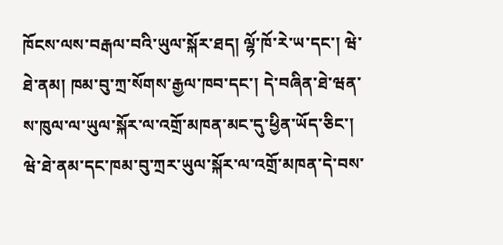ཁོངས་ལས་བརྒལ་བའི་ཡུལ་སྐོར་ཐད། ལྷོ་ཁོ་རེ་ཡ་དང་། ཝེ་ཐེ་ནམ། ཁམ་བུ་ཀྲ་སོགས་རྒྱལ་ཁབ་དང་། དེ་བཞིན་ཐེ་ཝན་ས་ཁུལ་ལ་ཡུལ་སྐོར་ལ་འགྲོ་མཁན་མང་དུ་ཕྱིན་ཡོད་ཅིང་། ཝེ་ཐེ་ནམ་དང་ཁམ་བུ་ཀྲར་ཡུལ་སྐོར་ལ་འགྲོ་མཁན་དེ་བས་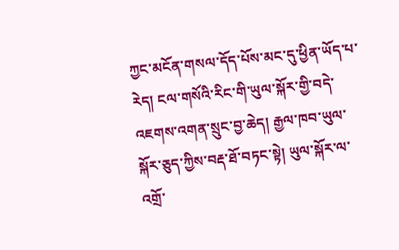ཀྱང་མངོན་གསལ་དོད་པོས་མང་དུ་ཕྱིན་ཡོད་པ་རེད། ངལ་གསོའི་རིང་གི་ཡུལ་སྐོར་གྱི་བདེ་འཇགས་འགན་སྲུང་བྱ་ཆེད། རྒྱལ་ཁབ་ཡུལ་སྐོར་ཅུད་ཀྱིས་བརྡ་ཐོ་བཏང་སྟེ། ཡུལ་སྐོར་ལ་འགྲོ་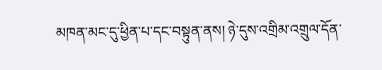མཁན་མང་དུ་ཕྱིན་པ་དང་བསྟུན་ནས། ཉེ་དུས་འགྲིམ་འགྲུལ་དོན་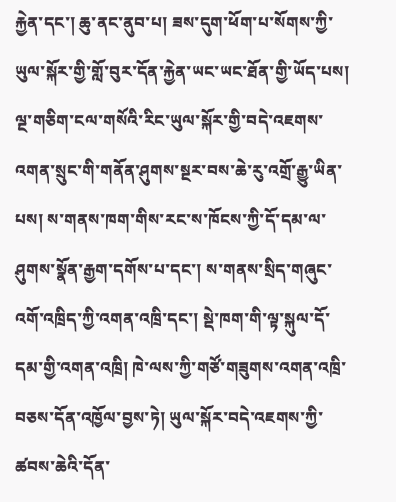རྐྱེན་དང་། ཆུ་ནང་ནུབ་པ། ཟས་དུག་ཕོག་པ་སོགས་ཀྱི་ཡུལ་སྐོར་གྱི་གློ་བུར་དོན་རྐྱེན་ཡང་ཡང་ཐོན་གྱི་ཡོད་པས། ལྔ་གཅིག་ངལ་གསོའི་རིང་ཡུལ་སྐོར་གྱི་བདེ་འཇགས་འགན་སྲུང་གི་གནོན་ཤུགས་སྔར་བས་ཆེ་རུ་འགྲོ་རྒྱུ་ཡིན་པས། ས་གནས་ཁག་གིས་རང་ས་ཁོངས་ཀྱི་དོ་དམ་ལ་ཤུགས་སྣོན་རྒྱག་དགོས་པ་དང་། ས་གནས་སྲིད་གཞུང་འགོ་འཁྲིད་ཀྱི་འགན་འཁྲི་དང་། སྡེ་ཁག་གི་ལྟ་སྐུལ་དོ་དམ་གྱི་འགན་འཁྲི། ཁེ་ལས་ཀྱི་གཙོ་གཟུགས་འགན་འཁྲི་བཅས་དོན་འཁྱོལ་བྱས་ཏེ། ཡུལ་སྐོར་བདེ་འཇགས་ཀྱི་ཚབས་ཆེའི་དོན་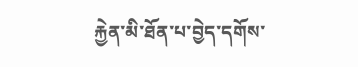རྐྱེན་མི་ཐོན་པ་བྱེད་དགོས་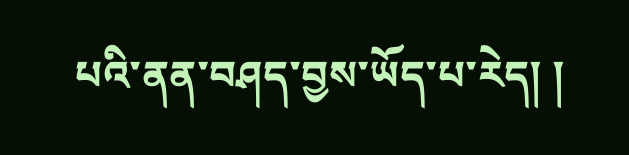པའི་ནན་བཤད་བྱས་ཡོད་པ་རེད། །